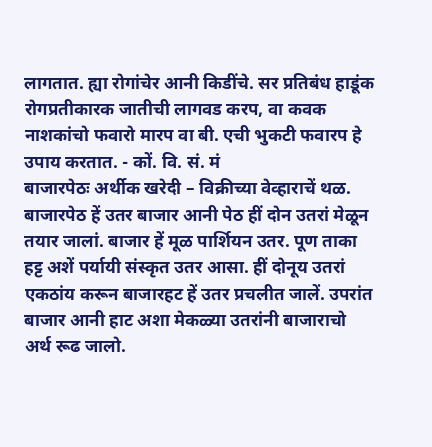लागतात. ह्या रोगांचेर आनी किडींचे. सर प्रतिबंध हाडूंक रोगप्रतीकारक जातीची लागवड करप, वा कवक नाशकांचो फवारो मारप वा बी. एची भुकटी फवारप हे उपाय करतात. - कों. वि. सं. मं
बाजारपेठः अर्थीक खरेदी – विक्रीच्या वेव्हाराचें थळ. बाजारपेठ हें उतर बाजार आनी पेठ हीं दोन उतरां मेळून तयार जालां. बाजार हें मूळ पार्शियन उतर. पूण ताका हट्ट अशें पर्यायी संस्कृत उतर आसा. हीं दोनूय उतरां एकठांय करून बाजारहट हें उतर प्रचलीत जालें. उपरांत बाजार आनी हाट अशा मेकळ्या उतरांनी बाजाराचो अर्थ रूढ जालो.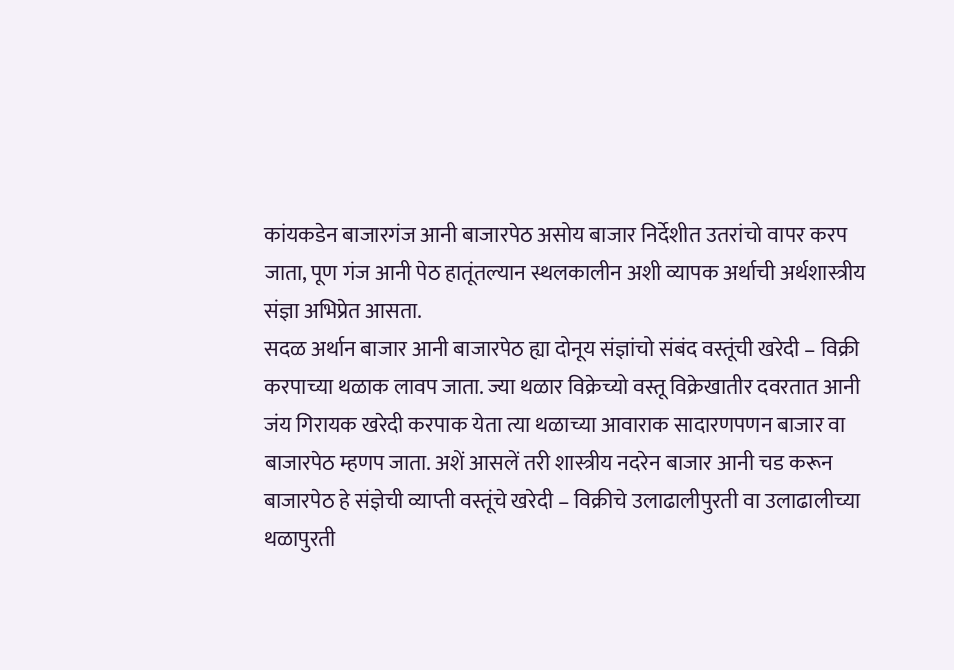कांयकडेन बाजारगंज आनी बाजारपेठ असोय बाजार निर्देशीत उतरांचो वापर करप जाता, पूण गंज आनी पेठ हातूंतल्यान स्थलकालीन अशी व्यापक अर्थाची अर्थशास्त्रीय संज्ञा अभिप्रेत आसता.
सदळ अर्थान बाजार आनी बाजारपेठ ह्या दोनूय संज्ञांचो संबंद वस्तूंची खरेदी – विक्री करपाच्या थळाक लावप जाता. ज्या थळार विक्रेच्यो वस्तू विक्रेखातीर दवरतात आनी जंय गिरायक खरेदी करपाक येता त्या थळाच्या आवाराक सादारणपणन बाजार वा बाजारपेठ म्हणप जाता. अशें आसलें तरी शास्त्रीय नदरेन बाजार आनी चड करून बाजारपेठ हे संज्ञेची व्याप्ती वस्तूंचे खरेदी – विक्रीचे उलाढालीपुरती वा उलाढालीच्या थळापुरती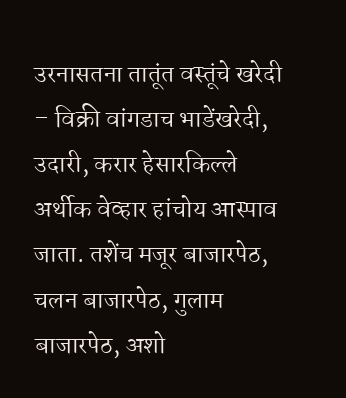उरनासतना तातूंत वस्तूंचे खरेदी – विक्री वांगडाच भाडेंखरेदी, उदारी, करार हेसारकिल्ले अर्थीक वेव्हार हांचोय आस्पाव जाता. तशेंच मजूर बाजारपेठ, चलन बाजारपेठ, गुलाम बाजारपेठ, अशो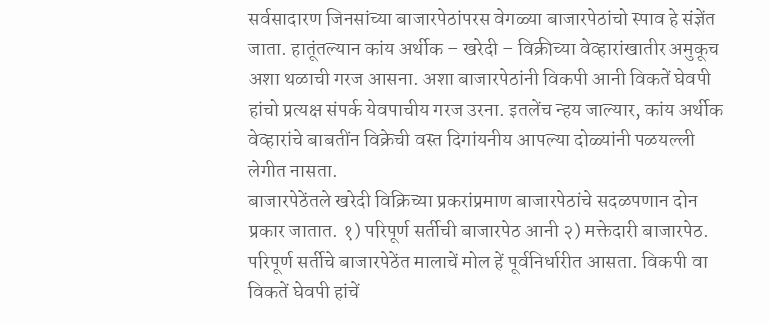सर्वसादारण जिनसांच्या बाजारपेठांपरस वेगळ्या बाजारपेठांचो स्पाव हे संज्ञेंत जाता. हातूंतल्यान कांय अर्थीक – खरेदी – विक्रीच्या वेव्हारांखातीर अमुकूच अशा थळाची गरज आसना. अशा बाजारपेठांनी विकपी आनी विकतें घेवपी हांचो प्रत्यक्ष संपर्क येवपाचीय गरज उरना. इतलेंच न्हय जाल्यार, कांय अर्थीक वेव्हारांचे बाबतींन विक्रेची वस्त दिगांयनीय आपल्या दोळ्यांनी पळयल्ली लेगीत नासता.
बाजारपेठेंतले खरेदी विक्रिच्या प्रकरांप्रमाण बाजारपेठांचे सदळपणान दोन प्रकार जातात. १) परिपूर्ण सर्तीची बाजारपेठ आनी २) मक्तेदारी बाजारपेठ. परिपूर्ण सर्तीचे बाजारपेठेंत मालाचें मोल हें पूर्वनिर्धारीत आसता. विकपी वा विकतें घेवपी हांचें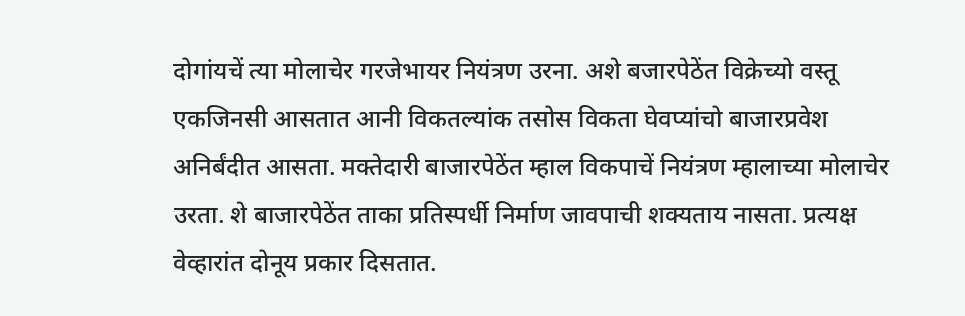दोगांयचें त्या मोलाचेर गरजेभायर नियंत्रण उरना. अशे बजारपेठेंत विक्रेच्यो वस्तू एकजिनसी आसतात आनी विकतल्यांक तसोस विकता घेवप्यांचो बाजारप्रवेश अनिर्बंदीत आसता. मक्तेदारी बाजारपेठेंत म्हाल विकपाचें नियंत्रण म्हालाच्या मोलाचेर उरता. शे बाजारपेठेंत ताका प्रतिस्पर्धी निर्माण जावपाची शक्यताय नासता. प्रत्यक्ष वेव्हारांत दोनूय प्रकार दिसतात.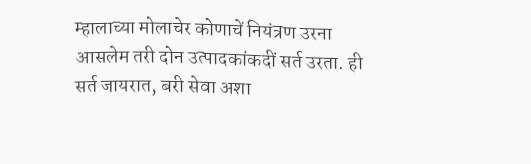म्हालाच्या मोलाचेर कोणाचें नियंत्रण उरना आसलेम तरी दोन उत्पादकांकदीं सर्त उरता. ही सर्त जायरात, बरी सेवा अशा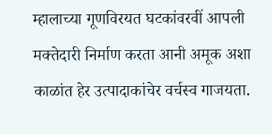म्हालाच्या गूणविरयत घटकांवरवीं आपली मक्तेदारी निर्माण करता आनी अमूक अशा काळांत हेर उत्पादाकांचेर वर्चस्व गाजयता.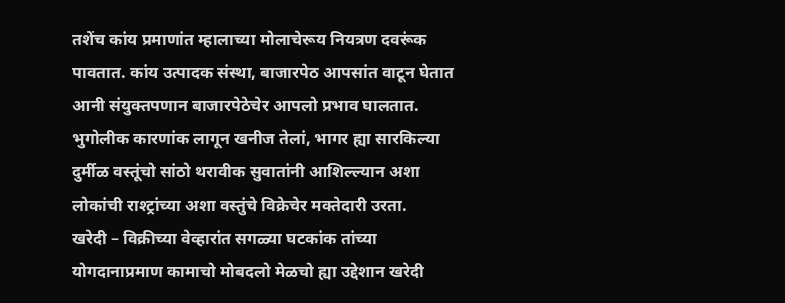तशेंच कांय प्रमाणांत म्हालाच्या मोलाचेरूय नियत्रण दवरूंक पावतात. कांय उत्पादक संस्था, बाजारपेठ आपसांत वाटून घेतात आनी संयुक्तपणान बाजारपेठेचेर आपलो प्रभाव घालतात. भुगोलीक कारणांक लागून खनीज तेलां, भागर ह्या सारकिल्या दुर्मीळ वस्तूंचो सांठो थरावीक सुवातांनी आशिल्ल्यान अशा लोकांची राश्ट्रांच्या अशा वस्तुंचे विक्रेचेर मक्तेदारी उरता.
खरेदी – विक्रीच्या वेव्हारांत सगळ्या घटकांक तांच्या योगदानाप्रमाण कामाचो मोबदलो मेळचो ह्या उद्देशान खरेदी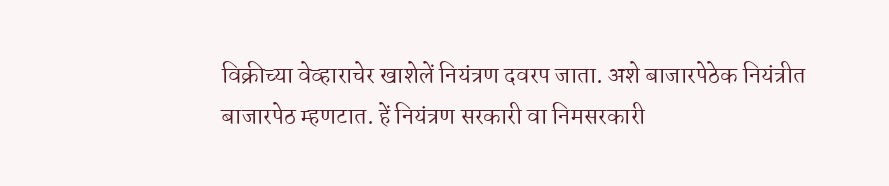विक्रीच्या वेव्हाराचेर खाशेलें नियंत्रण दवरप जाता. अशे बाजारपेठेक नियंत्रीत बाजारपेठ म्हणटात. हें नियंत्रण सरकारी वा निमसरकारी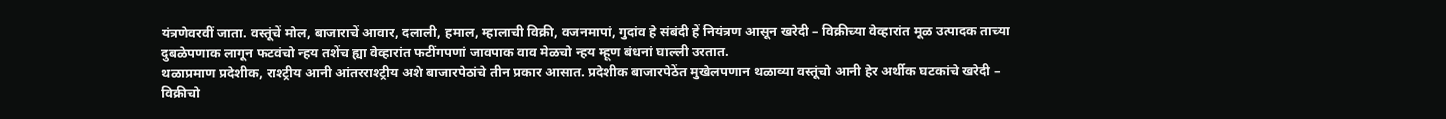यंत्रणेवरवीं जाता. वस्तूंचें मोल, बाजाराचें आवार, दलाली, हमाल, म्हालाची विक्री, वजनमापां, गुदांव हे संबंदी हें नियंत्रण आसून खरेदी – विक्रीच्या वेव्हारांत मूळ उत्पादक ताच्या दुबळेपणाक लागून फटवंचो न्हय तशेंच ह्या वेव्हारांत फटींगपणां जावपाक वाव मेळचो न्हय म्हूण बंधनां घाल्ली उरतात.
थळाप्रमाण प्रदेशीक, राश्ट्रीय आनी आंतरराश्ट्रीय अशे बाजारपेठांचे तीन प्रकार आसात. प्रदेशीक बाजारपेठेंत मुखेलपणान थळाव्या वस्तूंचो आनी हेर अर्थीक घटकांचे खरेदी – विक्रीचो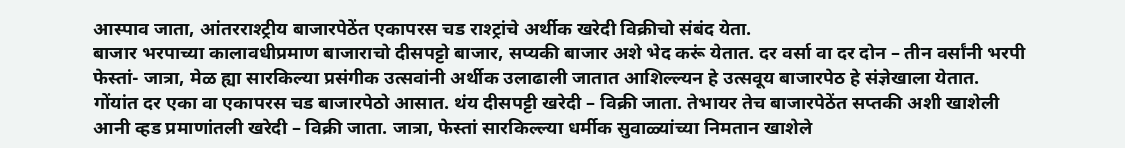आस्पाव जाता, आंतरराश्ट्रीय बाजारपेठेंत एकापरस चड राश्ट्रांचे अर्थीक खरेदी विक्रीचो संबंद येता.
बाजार भरपाच्या कालावधीप्रमाण बाजाराचो दीसपट्टो बाजार, सप्यकी बाजार अशे भेद करूं येतात. दर वर्सा वा दर दोन – तीन वर्सांनी भरपी फेस्तां- जात्रा, मेळ ह्या सारकिल्या प्रसंगीक उत्सवांनी अर्थीक उलाढाली जातात आशिल्ल्यन हे उत्सवूय बाजारपेठ हे संज्ञेखाला येतात.
गोंयांत दर एका वा एकापरस चड बाजारपेठो आसात. थंय दीसपट्टी खरेदी – विक्री जाता. तेभायर तेच बाजारपेठेंत सप्तकी अशी खाशेली आनी व्हड प्रमाणांतली खरेदी – विक्री जाता. जात्रा, फेस्तां सारकिल्ल्या धर्मीक सुवाळ्यांच्या निमतान खाशेले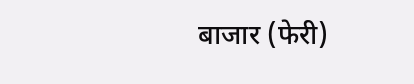बाजार (फेरी)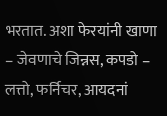भरतात. अशा फेरयांनी खाणा – जेवणाचे जिन्नस, कपडो – लत्तो, फर्निचर, आयदनां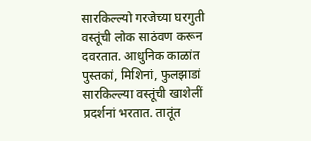सारकिल्ल्यो गरजेच्या घरगुती वस्तूंची लोक साठंवण करून दवरतात. आधुनिक काळांत पुस्तकां, मिशिनां, फुलझाडां सारकिल्ल्या वस्तूंची खाशेलीं प्रदर्शनां भरतात. तातूंत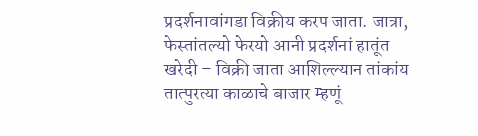प्रदर्शनावांगडा विक्रीय करप जाता. जात्रा, फेस्तांतल्यो फेरयो आनी प्रदर्शनां हातूंत खरेदी – विक्री जाता आशिल्ल्यान तांकांय तात्पुरत्या काळाचे बाजार म्हणूं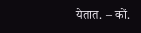येतात. – कों.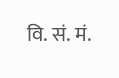वि. सं. मं.